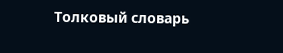Толковый словарь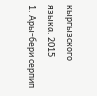кыргызского языка. 2015
1. Ары-бери серпип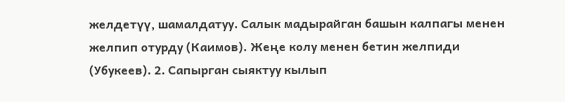желдетүү, шамалдатуу. Салык мадырайган башын калпагы менен желпип отурду (Каимов). Жеңе колу менен бетин желпиди (Убукеев). 2. Сапырган сыяктуу кылып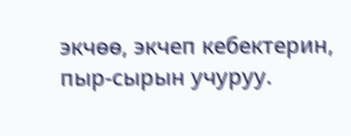экчөө, экчеп кебектерин, пыр-сырын учуруу.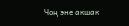Чоң эне акшак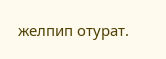желпип отурат.